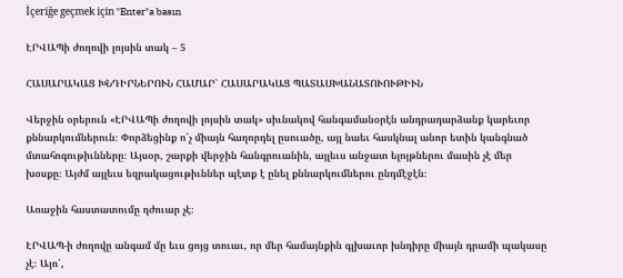İçeriğe geçmek için "Enter"a basın

ԷՐՎԱՊի ժողովի լոյսին տակ – 5

ՀԱՍԱՐԱԿԱՑ ԽՆԴԻՐՆԵՐՈՒՆ ՀԱՄԱՐ՝ ՀԱՍԱՐԱԿԱՑ ՊԱՏԱՍԽԱՆԱՏՈՒՈՒԹԻՒՆ

Վերջին օրերուն «ԷՐՎԱՊի ժողովի լոյսին տակ» սիւնակով հանգամանօրէն անդրադարձանք կարեւոր քննարկումներուն։ Փորձեցինք ո՛չ միայն հաղորդել ըսուածը, այլ նաեւ հասկնալ անոր ետին կանգնած մտահոգութիւնները։ Այսօր, շարքի վերջին հանգրուանին, այլեւս անջատ ելոյթներու մասին չէ մեր խօսքը։ Այժմ այլեւս եզրակացութիւններ պէտք է ընել քննարկումներու ընդմէջէն։

Առաջին հաստատումը դժուար չէ։

ԷՐՎԱՊ-ի ժողովը անգամ մը եւս ցոյց տուաւ, որ մեր համայնքին գլխաւոր խնդիրը միայն դրամի պակասը չէ։ Այո՛,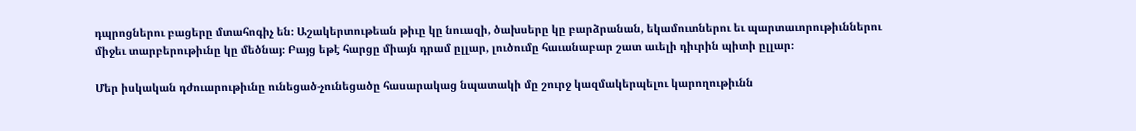դպրոցներու բացերը մտահոգիչ են։ Աշակերտութեան թիւը կը նուազի, ծախսերը կը բարձրանան, եկամուտներու եւ պարտաւորութիւններու միջեւ տարբերութիւնը կը մեծնայ։ Բայց եթէ հարցը միայն դրամ ըլլար, լուծումը հաւանաբար շատ աւելի դիւրին պիտի ըլլար։

Մեր իսկական դժուարութիւնը ունեցած-չունեցածը հասարակաց նպատակի մը շուրջ կազմակերպելու կարողութիւնն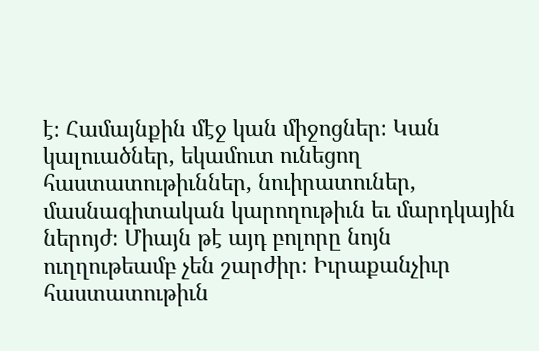է։ Համայնքին մէջ կան միջոցներ։ Կան կալուածներ, եկամուտ ունեցող հաստատութիւններ, նուիրատուներ, մասնագիտական կարողութիւն եւ մարդկային ներոյժ։ Միայն թէ այդ բոլորը նոյն ուղղութեամբ չեն շարժիր։ Իւրաքանչիւր հաստատութիւն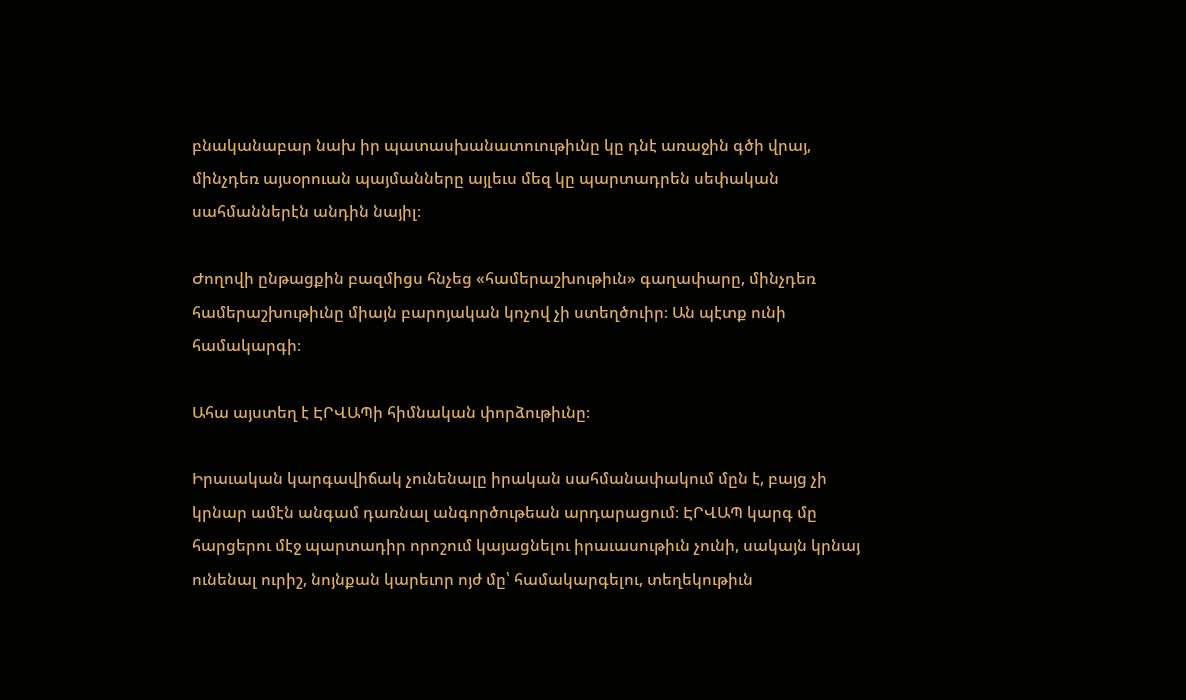բնականաբար նախ իր պատասխանատուութիւնը կը դնէ առաջին գծի վրայ, մինչդեռ այսօրուան պայմանները այլեւս մեզ կը պարտադրեն սեփական սահմաններէն անդին նայիլ։

Ժողովի ընթացքին բազմիցս հնչեց «համերաշխութիւն» գաղափարը, մինչդեռ համերաշխութիւնը միայն բարոյական կոչով չի ստեղծուիր։ Ան պէտք ունի համակարգի։

Ահա այստեղ է ԷՐՎԱՊի հիմնական փորձութիւնը։

Իրաւական կարգավիճակ չունենալը իրական սահմանափակում մըն է, բայց չի կրնար ամէն անգամ դառնալ անգործութեան արդարացում։ ԷՐՎԱՊ կարգ մը հարցերու մէջ պարտադիր որոշում կայացնելու իրաւասութիւն չունի, սակայն կրնայ ունենալ ուրիշ, նոյնքան կարեւոր ոյժ մը՝ համակարգելու, տեղեկութիւն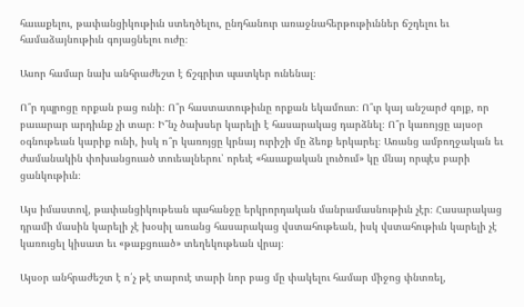հաւաքելու, թափանցիկութիւն ստեղծելու, ընդհանուր առաջնահերթութիւններ ճշդելու եւ համաձայնութիւն գոյացնելու ուժը։

Ասոր համար նախ անհրաժեշտ է ճշգրիտ պատկեր ունենալ։

Ո՞ր դպրոցը որքան բաց ունի։ Ո՞ր հաստատութիւնը որքան եկամուտ։ Ո՞ւր կայ անշարժ գոյք, որ բաւարար արդիւնք չի տար։ Ի՞նչ ծախսեր կարելի է հասարակաց դարձնել։ Ո՞ր կառոյցը այսօր օգնութեան կարիք ունի, իսկ ո՞ր կառոյցը կրնայ ուրիշի մը ձեռք երկարել։ Առանց ամբողջական եւ ժամանակին փոխանցուած տուեալներու՝ որեւէ «հաւաքական լուծում» կը մնայ որպէս բարի ցանկութիւն։

Այս իմաստով, թափանցիկութեան պահանջը երկրորդական մանրամասնութիւն չէր։ Հասարակաց դրամի մասին կարելի չէ խօսիլ առանց հասարակաց վստահութեան, իսկ վստահութիւն կարելի չէ կառուցել կիսատ եւ «թաքցուած» տեղեկութեան վրայ։

Այսօր անհրաժեշտ է ո՛չ թէ տարուէ տարի նոր բաց մը փակելու համար միջոց փնտռել,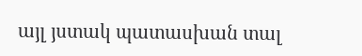այլ յստակ պատասխան տալ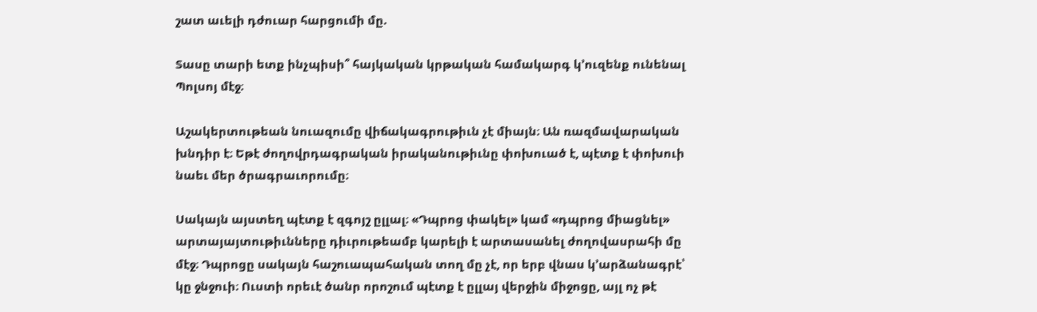շատ աւելի դժուար հարցումի մը.

Տասը տարի ետք ինչպիսի՞ հայկական կրթական համակարգ կ’ուզենք ունենալ Պոլսոյ մէջ։

Աշակերտութեան նուազումը վիճակագրութիւն չէ միայն։ Ան ռազմավարական խնդիր է։ Եթէ ժողովրդագրական իրականութիւնը փոխուած է, պէտք է փոխուի նաեւ մեր ծրագրաւորումը։

Սակայն այստեղ պէտք է զգոյշ ըլլալ։ «Դպրոց փակել» կամ «դպրոց միացնել» արտայայտութիւնները դիւրութեամբ կարելի է արտասանել ժողովասրահի մը մէջ։ Դպրոցը սակայն հաշուապահական տող մը չէ, որ երբ վնաս կ’արձանագրէ՝ կը ջնջուի։ Ուստի որեւէ ծանր որոշում պէտք է ըլլայ վերջին միջոցը, այլ ոչ թէ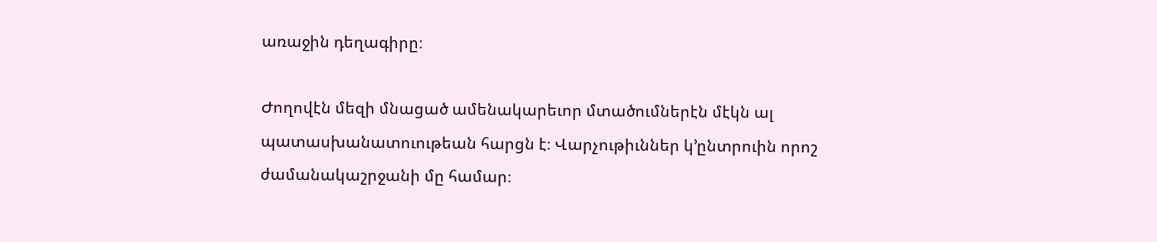առաջին դեղագիրը։

Ժողովէն մեզի մնացած ամենակարեւոր մտածումներէն մէկն ալ պատասխանատուութեան հարցն է։ Վարչութիւններ կ’ընտրուին որոշ ժամանակաշրջանի մը համար։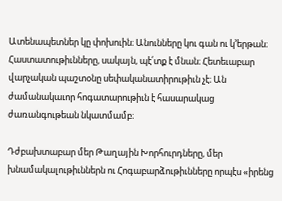Ատենապետներ կը փոխուին։ Անունները կու գան ու կ’երթան։ Հաստատութիւնները, սակայն, պէ՛տք է մնան։ Հետեւաբար վարչական պաշտօնը սեփականատիրութիւն չէ։ Ան ժամանակաւոր հոգատարութիւն է հասարակաց ժառանգութեան նկատմամբ։

Դժբախտաբար մեր Թաղային Խորհուրդները, մեր խնամակալութիւններն ու Հոգաբարձութիւնները որպէս «իրենց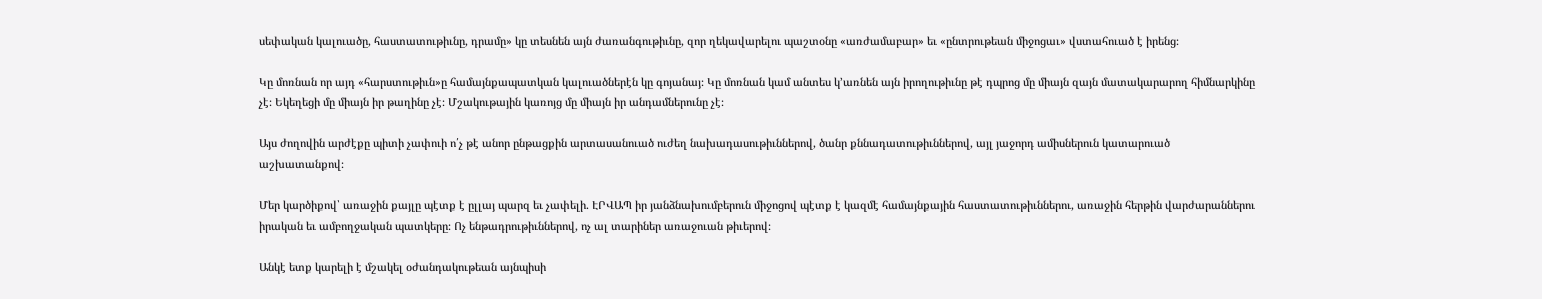սեփական կալուածը, հաստատութիւնը, դրամը» կը տեսնեն այն ժառանգութիւնը, զոր ղեկավարելու պաշտօնը «առժամաբար» եւ «ընտրութեան միջոցաւ» վստահուած է իրենց։

Կը մոռնան որ այդ «հարստութիւն»ը համայնքապատկան կալուածներէն կը գոյանայ։ Կը մոռնան կամ անտես կ’առնեն այն իրողութիւնը թէ դպրոց մը միայն զայն մատակարարող հիմնարկինը չէ։ Եկեղեցի մը միայն իր թաղինը չէ։ Մշակութային կառոյց մը միայն իր անդամներունը չէ։

Այս ժողովին արժէքը պիտի չափուի ո՛չ թէ անոր ընթացքին արտասանուած ուժեղ նախադասութիւններով, ծանր քննադատութիւններով, այլ յաջորդ ամիսներուն կատարուած աշխատանքով։

Մեր կարծիքով՝ առաջին քայլը պէտք է ըլլայ պարզ եւ չափելի. ԷՐՎԱՊ իր յանձնախումբերուն միջոցով պէտք է կազմէ համայնքային հաստատութիւններու, առաջին հերթին վարժարաններու իրական եւ ամբողջական պատկերը։ Ոչ ենթադրութիւններով, ոչ ալ տարիներ առաջուան թիւերով։

Անկէ ետք կարելի է մշակել օժանդակութեան այնպիսի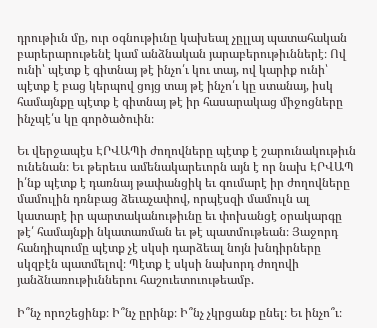դրութիւն մը, ուր օգնութիւնը կախեալ չըլլայ պատահական բարերարութենէ կամ անձնական յարաբերութիւններէ։ Ով ունի՝ պէտք է գիտնայ թէ ինչո՛ւ կու տայ, ով կարիք ունի՝ պէտք է բաց կերպով ցոյց տայ թէ ինչո՛ւ կը ստանայ, իսկ համայնքը պէտք է գիտնայ թէ իր հասարակաց միջոցները ինչպէ՛ս կը գործածուին։

Եւ վերջապէս ԷՐՎԱՊի ժողովները պէտք է շարունակութիւն ունենան։ Եւ թերեւս ամենակարեւորն այն է որ նախ ԷՐՎԱՊ ի՛նք պէտք է դառնայ թափանցիկ եւ գումարէ իր ժողովները մամուլին դռնբաց ձեւաչափով, որպէսզի մամուլն ալ կատարէ իր պարտականութիւնը եւ փոխանցէ օրակարգը թէ՛ համայնքի նկատառման եւ թէ պատմութեան։ Յաջորդ հանդիպումը պէտք չէ սկսի դարձեալ նոյն խնդիրները սկզբէն պատմելով։ Պէտք է սկսի նախորդ ժողովի յանձնառութիւններու հաշուետուութեամբ.

Ի՞նչ որոշեցինք։ Ի՞նչ ըրինք։ Ի՞նչ չկրցանք ընել։ Եւ ինչո՞ւ։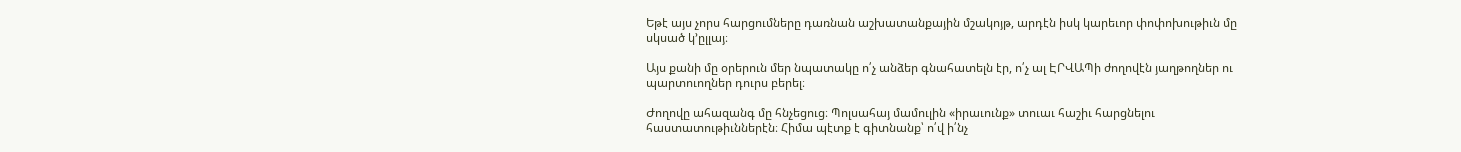Եթէ այս չորս հարցումները դառնան աշխատանքային մշակոյթ, արդէն իսկ կարեւոր փոփոխութիւն մը սկսած կ’ըլլայ։

Այս քանի մը օրերուն մեր նպատակը ո՛չ անձեր գնահատելն էր, ո՛չ ալ ԷՐՎԱՊի ժողովէն յաղթողներ ու պարտուողներ դուրս բերել։

Ժողովը ահազանգ մը հնչեցուց։ Պոլսահայ մամուլին «իրաւունք» տուաւ հաշիւ հարցնելու հաստատութիւններէն։ Հիմա պէտք է գիտնանք՝ ո՛վ ի՛նչ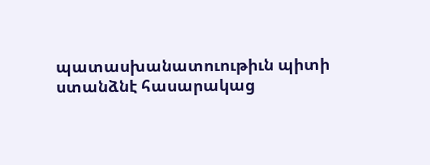պատասխանատուութիւն պիտի ստանձնէ հասարակաց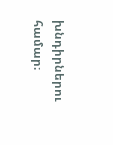խնդիրներու համար։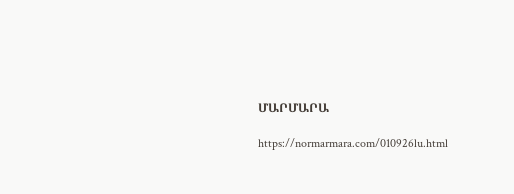ՄԱՐՄԱՐԱ

https://normarmara.com/010926lu.html